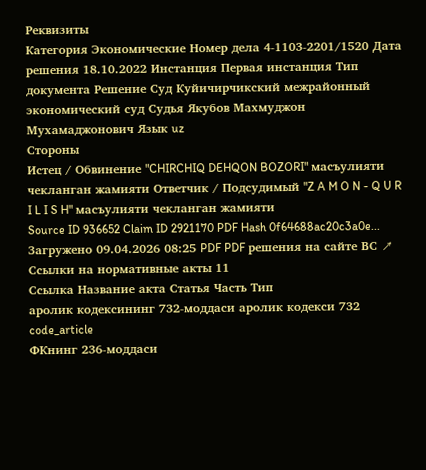Реквизиты
Категория Экономические Номер дела 4-1103-2201/1520 Дата решения 18.10.2022 Инстанция Первая инстанция Тип документа Решение Суд Куйичирчикский межрайонный экономический суд Судья Якубов Махмуджон Мухамаджонович Язык uz
Стороны
Истец / Обвинение "CHIRCHIQ DEHQON BOZORI" масъулияти чекланган жамияти Ответчик / Подсудимый "Z A M O N - Q U R I L I S H" масъулияти чекланган жамияти
Source ID 936652 Claim ID 2921170 PDF Hash 0f64688ac20c3a0e... Загружено 09.04.2026 08:25 PDF PDF решения на сайте ВС ↗
Ссылки на нормативные акты 11
Ссылка Название акта Статья Часть Тип
аролик кодексининг 732-моддаси аролик кодекси 732 code_article
ФКнинг 236-моддаси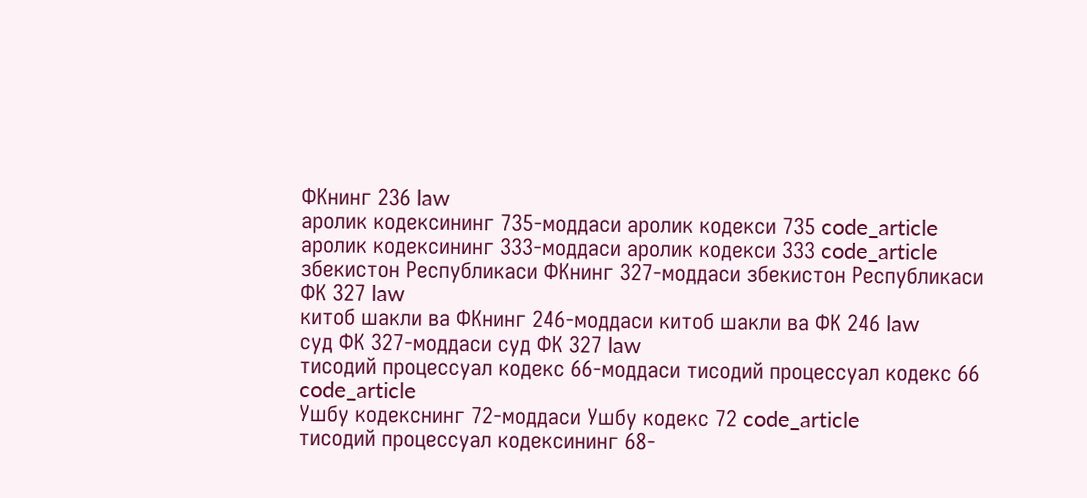ФКнинг 236 law
аролик кодексининг 735-моддаси аролик кодекси 735 code_article
аролик кодексининг 333-моддаси аролик кодекси 333 code_article
збекистон Республикаси ФКнинг 327-моддаси збекистон Республикаси ФК 327 law
китоб шакли ва ФКнинг 246-моддаси китоб шакли ва ФК 246 law
суд ФК 327-моддаси суд ФК 327 law
тисодий процессуал кодекс 66-моддаси тисодий процессуал кодекс 66 code_article
Ушбу кодекснинг 72-моддаси Ушбу кодекс 72 code_article
тисодий процессуал кодексининг 68-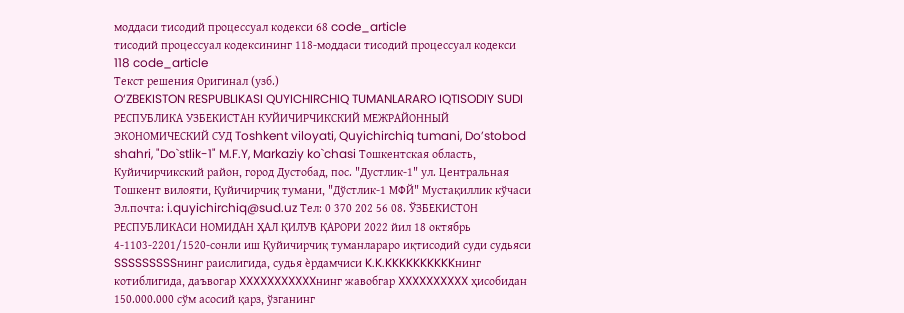моддаси тисодий процессуал кодекси 68 code_article
тисодий процессуал кодексининг 118-моддаси тисодий процессуал кодекси 118 code_article
Текст решения Оригинал (узб.)
O‘ZBEKISTON RESPUBLIKASI QUYICHIRCHIQ TUMANLARARO IQTISODIY SUDI РЕСПУБЛИКА УЗБЕКИСТАН КУЙИЧИРЧИКСКИЙ МЕЖРАЙОННЫЙ ЭКОНОМИЧЕСКИЙ СУД Toshkent viloyati, Quyichirchiq tumani, Do’stobod shahri, "Do`stlik-1" M.F.Y, Markaziy ko`chasi Тошкентская область, Куйичирчикский район, город Дустобад, пос. "Дустлик-1" ул. Центральная Тошкент вилояти, Қуйичирчиқ тумани, "Дўстлик-1 МФЙ" Мустақиллик кўчаси Эл.почта: i.quyichirchiq@sud.uz Тел: 0 370 202 56 08. ЎЗБЕКИСТОН РЕСПУБЛИКАСИ НОМИДАН ҲАЛ ҚИЛУВ ҚАРОРИ 2022 йил 18 октябрь 4-1103-2201/1520-сонли иш Қуйичирчиқ туманлараро иқтисодий суди судьяси SSSSSSSSSнинг раислигида, судья ѐрдамчиси K.K.KKKKKKKKKKнинг котиблигида, даъвогар XXXXXXXXXXXнинг жавобгар XXXXXXXXXX ҳисобидан 150.000.000 сўм асосий қарз, ўзганинг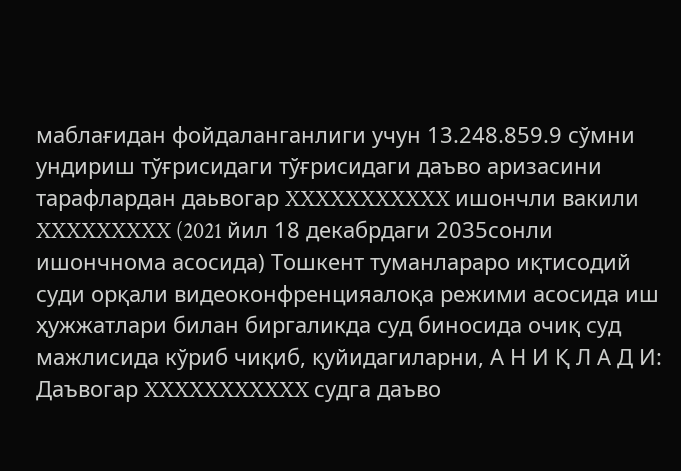маблағидан фойдаланганлиги учун 13.248.859.9 сўмни ундириш тўғрисидаги тўғрисидаги даъво аризасини тарафлардан даьвогар XXXXXXXXXXX ишончли вакили XXXXXXXXX (2021 йил 18 декабрдаги 2035сонли ишончнома асосида) Тошкент туманлараро иқтисодий суди орқали видеоконфренцияалоқа режими асосида иш ҳужжатлари билан биргаликда суд биносида очиқ суд мажлисида кўриб чиқиб, қуйидагиларни, А Н И Қ Л А Д И: Даъвогар XXXXXXXXXXX судга даъво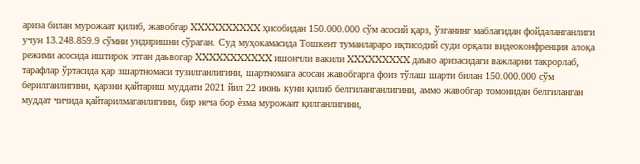ариза билан мурожаат қилиб, жавобгар XXXXXXXXXX ҳисобидан 150.000.000 сўм асосий қарз, ўзганинг маблағидан фойдаланганлиги учун 13.248.859.9 сўмни ундиришни сўраган. Суд муҳокамасида Тошкент туманлараро иқтисодий суди орқали видеоконфренция алоқа режими асосида иштирок этган даьвогар XXXXXXXXXXX ишончли вакили XXXXXXXXX даъво аризасидаги важларни такрорлаб, тарафлар ўртасида қар зшартномаси тузилганлигини, шартномага асосан жавобгарга фоиз тўлаш шарти билан 150.000.000 сўм берилганлигини, қарзни қайтариш муддати 2021 йил 22 июнь куни қилиб белгиланганлигини, аммо жавобгар томонидан белгиланган муддат чичида қайтарилмаганлигини, бир неча бор ѐзма мурожаат қилганлигини,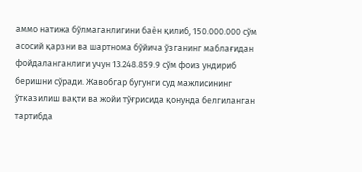аммо натижа бўлмаганлигини баѐн қилиб, 150.000.000 сўм асосий қарзни ва шартнома бўйича ўзганинг маблағидан фойдаланганлиги учун 13.248.859.9 сўм фоиз ундириб беришни сўради. Жавобгар бугунги суд мажлисининг ўтказилиш вақти ва жойи тўғрисида қонунда белгиланган тартибда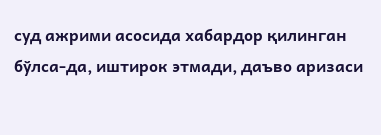суд ажрими асосида хабардор қилинган бўлса-да, иштирок этмади, даъво аризаси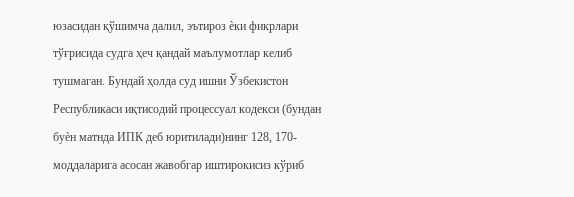юзасидан қўшимча далил, эътироз ѐки фикрлари тўғрисида судга ҳеч қандай маълумотлар келиб тушмаган. Бундай ҳолда суд ишни Ўзбекистон Республикаси иқтисодий процессуал кодекси (бундан буѐн матнда ИПК деб юритилади)нинг 128, 170-моддаларига асосан жавобгар иштирокисиз кўриб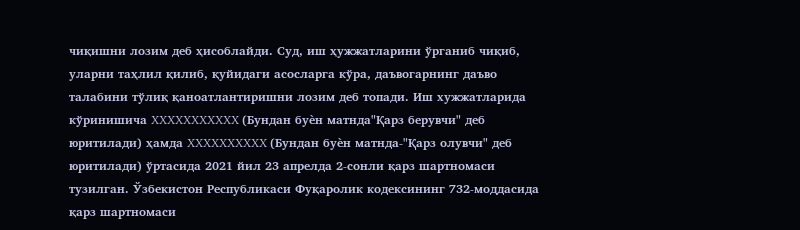чиқишни лозим деб ҳисоблайди. Суд, иш ҳужжатларини ўрганиб чиқиб, уларни таҳлил қилиб, қуйидаги асосларга кўра, даъвогарнинг даъво талабини тўлиқ қаноатлантиришни лозим деб топади. Иш хужжатларида кўринишича XXXXXXXXXXX (Бундан буѐн матнда"Қарз берувчи" деб юритилади) ҳамда XXXXXXXXXX (Бундан буѐн матнда-"Қарз олувчи" деб юритилади) ўртасида 2021 йил 23 апрелда 2-сонли қарз шартномаси тузилган. Ўзбекистон Республикаси Фуқаролик кодексининг 732-моддасида қарз шартномаси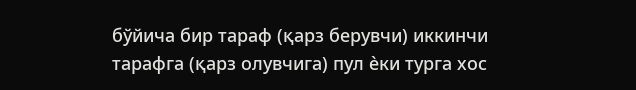бўйича бир тараф (қарз берувчи) иккинчи тарафга (қарз олувчига) пул ѐки турга хос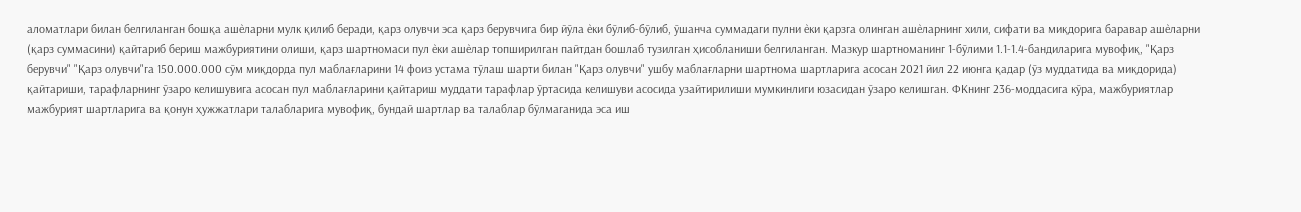аломатлари билан белгиланган бошқа ашѐларни мулк қилиб беради, қарз олувчи эса қарз берувчига бир йўла ѐки бўлиб-бўлиб, ўшанча суммадаги пулни ѐки қарзга олинган ашѐларнинг хили, сифати ва миқдорига баравар ашѐларни (қарз суммасини) қайтариб бериш мажбуриятини олиши, қарз шартномаси пул ѐки ашѐлар топширилган пайтдан бошлаб тузилган ҳисобланиши белгиланган. Мазкур шартноманинг 1-бўлими 1.1-1.4-бандиларига мувофиқ, "Қарз берувчи" "Қарз олувчи"га 150.000.000 сўм миқдорда пул маблағларини 14 фоиз устама тўлаш шарти билан "Қарз олувчи" ушбу маблағларни шартнома шартларига асосан 2021 йил 22 июнга қадар (ўз муддатида ва миқдорида) қайтариши, тарафларнинг ўзаро келишувига асосан пул маблағларини қайтариш муддати тарафлар ўртасида келишуви асосида узайтирилиши мумкинлиги юзасидан ўзаро келишган. ФКнинг 236-моддасига кўра, мажбуриятлар мажбурият шартларига ва қонун ҳужжатлари талабларига мувофиқ, бундай шартлар ва талаблар бўлмаганида эса иш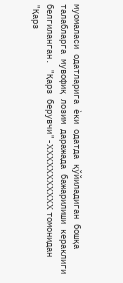муомаласи одатларига ѐки одатда қўйиладиган бошқа талабларга мувофиқ лозим даражада бажарилиши кераклиги белгиланган. "Қарз берувчи"-XXXXXXXXXXX томонидан "Қарз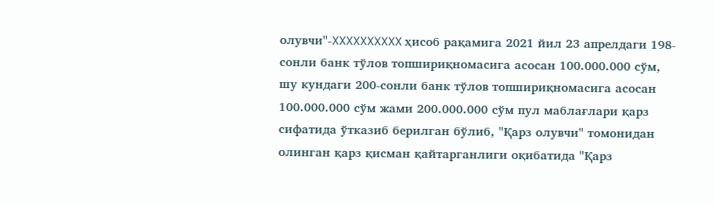олувчи"-XXXXXXXXXX ҳисоб рақамига 2021 йил 23 апрелдаги 198-сонли банк тўлов топшириқномасига асосан 100.000.000 сўм, шу кундаги 200-сонли банк тўлов топшириқномасига асосан 100.000.000 сўм жами 200.000.000 сўм пул маблағлари қарз сифатида ўтказиб берилган бўлиб, "Қарз олувчи" томонидан олинган қарз қисман қайтарганлиги оқибатида "Қарз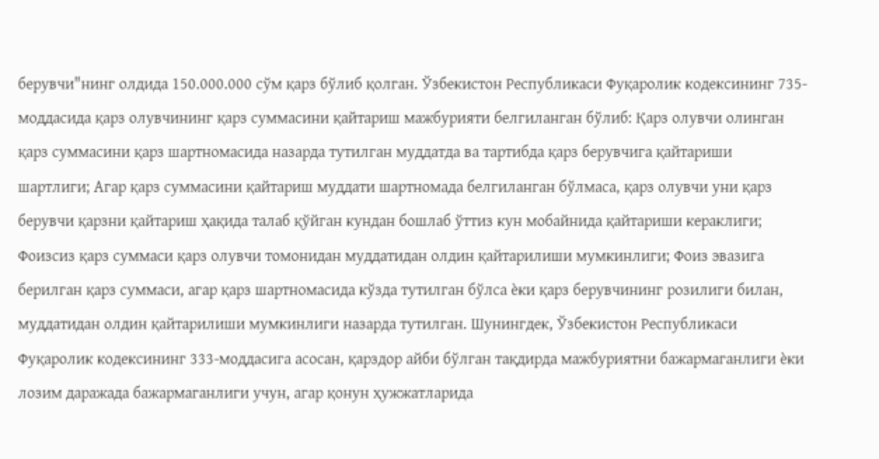берувчи"нинг олдида 150.000.000 сўм қарз бўлиб қолган. Ўзбекистон Республикаси Фуқаролик кодексининг 735-моддасида қарз олувчининг қарз суммасини қайтариш мажбурияти белгиланган бўлиб: Қарз олувчи олинган қарз суммасини қарз шартномасида назарда тутилган муддатда ва тартибда қарз берувчига қайтариши шартлиги; Агар қарз суммасини қайтариш муддати шартномада белгиланган бўлмаса, қарз олувчи уни қарз берувчи қарзни қайтариш ҳақида талаб қўйган кундан бошлаб ўттиз кун мобайнида қайтариши кераклиги; Фоизсиз қарз суммаси қарз олувчи томонидан муддатидан олдин қайтарилиши мумкинлиги; Фоиз эвазига берилган қарз суммаси, агар қарз шартномасида кўзда тутилган бўлса ѐки қарз берувчининг розилиги билан, муддатидан олдин қайтарилиши мумкинлиги назарда тутилган. Шунингдек, Ўзбекистон Республикаси Фуқаролик кодексининг 333-моддасига асосан, қарздор айби бўлган тақдирда мажбуриятни бажармаганлиги ѐки лозим даражада бажармаганлиги учун, агар қонун ҳужжатларида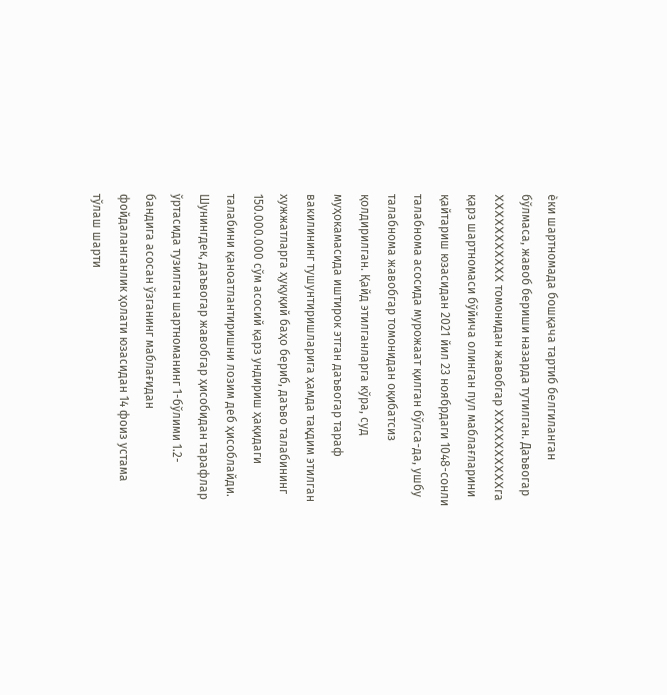ѐки шартномада бошқача тартиб белгиланган бўлмаса, жавоб бериши назарда тутилган. Даъвогар XXXXXXXXXXX томонидан жавобгар XXXXXXXXXXга қарз шартномаси бўйича олинган пул маблағларини қайтариш юзасидан 2021 йил 23 ноябрдаги 1048-сонли талабнома асосида мурожаат қилган бўлса-да, ушбу талабнома жавобгар томонидан оқибатсиз қолдирилган. Қайд этилганларга кўра, суд муҳокамасида иштирок этган даъвогар тараф вакилининг тушунтиришларига ҳамда тақдим этилган хужжатларга ҳуқуқий баҳо бериб, даъво талабининг 150.000.000 сўм асосий қарз ундириш ҳақидаги талабини қаноатлантиришни лозим деб ҳисоблайди. Шунингдек, даъвогар жавобгар ҳисобидан тарафлар ўртасида тузилган шартноманинг 1-бўлими 1.2-бандига асосан ўзганинг маблағидан фойдаланганлик ҳолати юзасидан 14 фоиз устама тўлаш шарти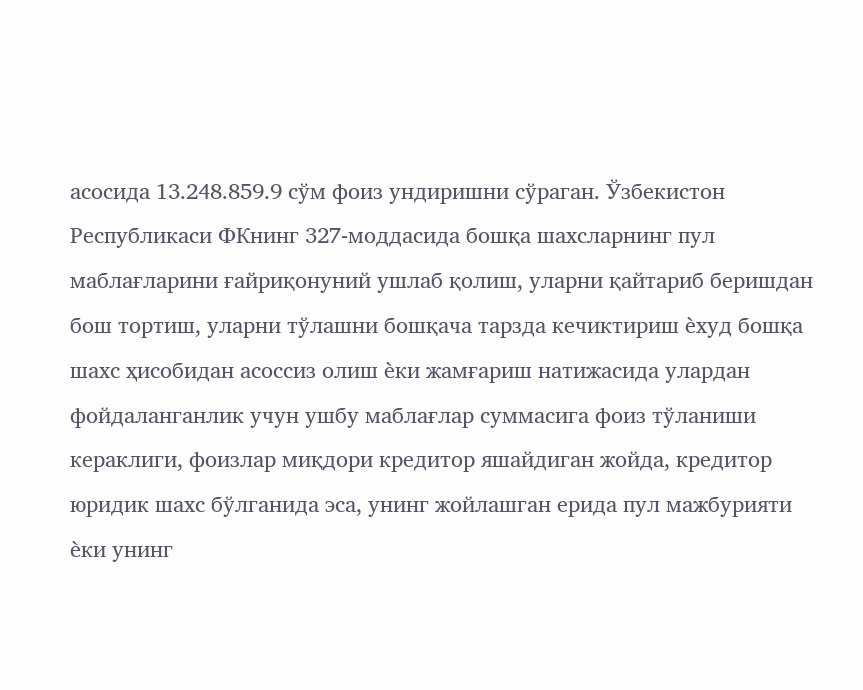асосида 13.248.859.9 сўм фоиз ундиришни сўраган. Ўзбекистон Республикаси ФКнинг 327-моддасида бошқа шахсларнинг пул маблағларини ғайриқонуний ушлаб қолиш, уларни қайтариб беришдан бош тортиш, уларни тўлашни бошқача тарзда кечиктириш ѐхуд бошқа шахс ҳисобидан асоссиз олиш ѐки жамғариш натижасида улардан фойдаланганлик учун ушбу маблағлар суммасига фоиз тўланиши кераклиги, фоизлар миқдори кредитор яшайдиган жойда, кредитор юридик шахс бўлганида эса, унинг жойлашган ерида пул мажбурияти ѐки унинг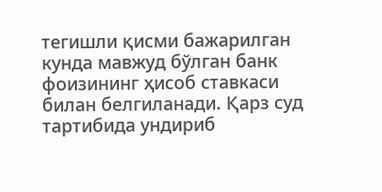тегишли қисми бажарилган кунда мавжуд бўлган банк фоизининг ҳисоб ставкаси билан белгиланади. Қарз суд тартибида ундириб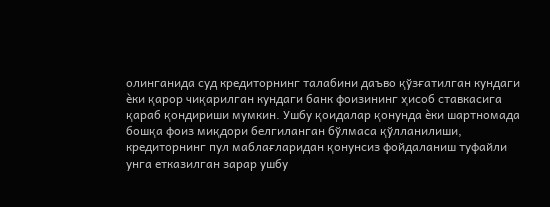олинганида суд кредиторнинг талабини даъво қўзғатилган кундаги ѐки қарор чиқарилган кундаги банк фоизининг ҳисоб ставкасига қараб қондириши мумкин. Ушбу қоидалар қонунда ѐки шартномада бошқа фоиз миқдори белгиланган бўлмаса қўлланилиши, кредиторнинг пул маблағларидан қонунсиз фойдаланиш туфайли унга етказилган зарар ушбу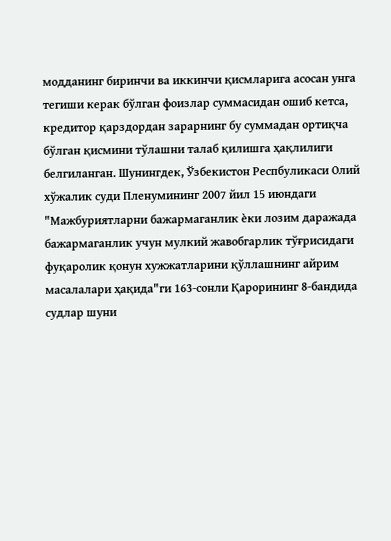модданинг биринчи ва иккинчи қисмларига асосан унга тегиши керак бўлган фоизлар суммасидан ошиб кетса, кредитор қарздордан зарарнинг бу суммадан ортиқча бўлган қисмини тўлашни талаб қилишга ҳақлилиги белгиланган. Шунингдек, Ўзбекистон Респбуликаси Олий хўжалик суди Пленумининг 2007 йил 15 июндаги "Мажбуриятларни бажармаганлик ѐки лозим даражада бажармаганлик учун мулкий жавобгарлик тўғрисидаги фуқаролик қонун хужжатларини қўллашнинг айрим масалалари ҳақида"ги 163-сонли Қарорининг 8-бандида судлар шуни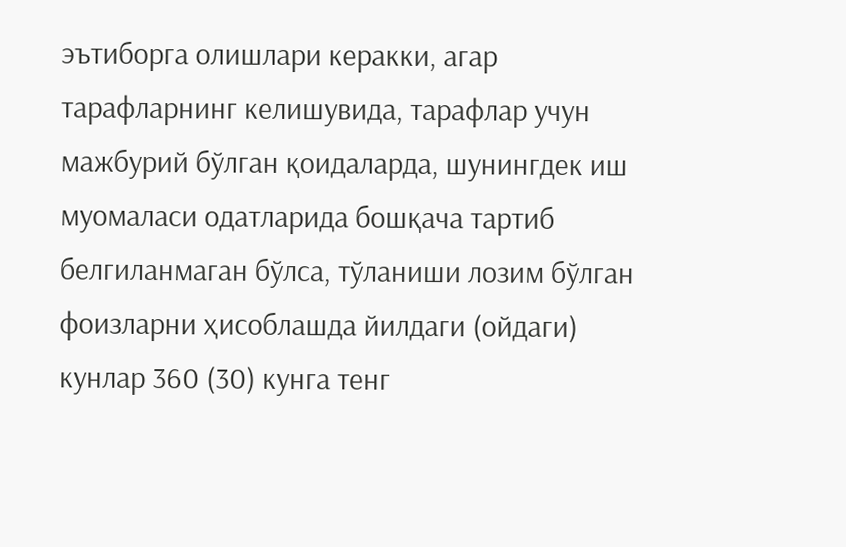эътиборга олишлари керакки, агар тарафларнинг келишувида, тарафлар учун мажбурий бўлган қоидаларда, шунингдек иш муомаласи одатларида бошқача тартиб белгиланмаган бўлса, тўланиши лозим бўлган фоизларни ҳисоблашда йилдаги (ойдаги) кунлар 360 (30) кунга тенг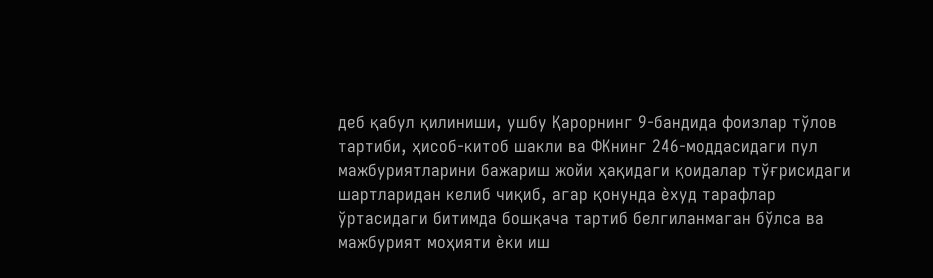деб қабул қилиниши, ушбу Қарорнинг 9-бандида фоизлар тўлов тартиби, ҳисоб-китоб шакли ва ФКнинг 246-моддасидаги пул мажбуриятларини бажариш жойи ҳақидаги қоидалар тўғрисидаги шартларидан келиб чиқиб, агар қонунда ѐхуд тарафлар ўртасидаги битимда бошқача тартиб белгиланмаган бўлса ва мажбурият моҳияти ѐки иш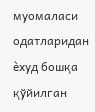муомаласи одатларидан ѐхуд бошқа қўйилган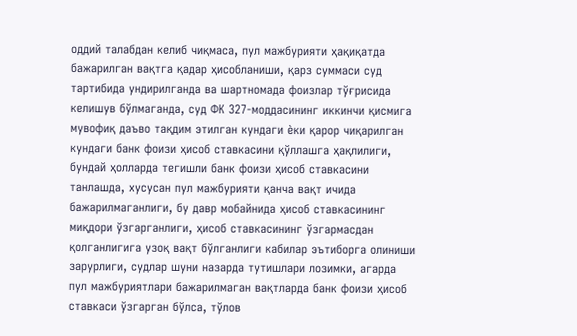оддий талабдан келиб чиқмаса, пул мажбурияти ҳақиқатда бажарилган вақтга қадар ҳисобланиши, қарз суммаси суд тартибида ундирилганда ва шартномада фоизлар тўғрисида келишув бўлмаганда, суд ФК 327-моддасининг иккинчи қисмига мувофиқ даъво тақдим этилган кундаги ѐки қарор чиқарилган кундаги банк фоизи ҳисоб ставкасини қўллашга ҳақлилиги, бундай ҳолларда тегишли банк фоизи ҳисоб ставкасини танлашда, хусусан пул мажбурияти қанча вақт ичида бажарилмаганлиги, бу давр мобайнида ҳисоб ставкасининг миқдори ўзгарганлиги, ҳисоб ставкасининг ўзгармасдан қолганлигига узоқ вақт бўлганлиги кабилар эътиборга олиниши зарурлиги, судлар шуни назарда тутишлари лозимки, агарда пул мажбуриятлари бажарилмаган вақтларда банк фоизи ҳисоб ставкаси ўзгарган бўлса, тўлов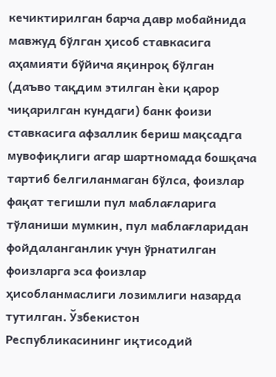кечиктирилган барча давр мобайнида мавжуд бўлган ҳисоб ставкасига аҳамияти бўйича яқинроқ бўлган (даъво тақдим этилган ѐки қарор чиқарилган кундаги) банк фоизи ставкасига афзаллик бериш мақсадга мувофиқлиги агар шартномада бошқача тартиб белгиланмаган бўлса, фоизлар фақат тегишли пул маблағларига тўланиши мумкин, пул маблағларидан фойдаланганлик учун ўрнатилган фоизларга эса фоизлар ҳисобланмаслиги лозимлиги назарда тутилган. Ўзбекистон Республикасининг иқтисодий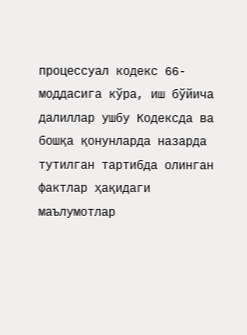процессуал кодекс 66-моддасига кўра, иш бўйича далиллар ушбу Кодексда ва бошқа қонунларда назарда тутилган тартибда олинган фактлар ҳақидаги маълумотлар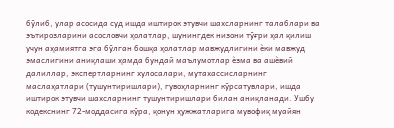бўлиб, улар асосида суд ишда иштирок этувчи шахсларнинг талаблари ва эътирозларини асословчи ҳолатлар, шунингдек низони тўғри ҳал қилиш учун аҳамиятга эга бўлган бошқа ҳолатлар мавжудлигини ѐки мавжуд эмаслигини аниқлаши ҳамда бундай маълумотлар ѐзма ва ашѐвий далиллар, экспертларнинг хулосалари, мутахассисларнинг маслаҳатлари (тушунтиришлари), гувоҳларнинг кўрсатувлари, ишда иштирок этувчи шахсларнинг тушунтиришлари билан аниқланади. Ушбу кодекснинг 72-моддасига кўра, қонун ҳужжатларига мувофиқ муайян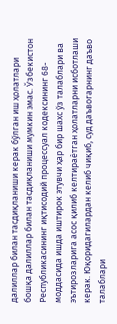далиллар билан тасдиқланиши керак бўлган иш ҳолатлари бошқа далиллар билан тасдиқланиши мумкин эмас. Ўзбекистон Республикасининг иқтисодий процессуал кодексининг 68-моддасида ишда иштирок этувчи ҳар бир шахс ўз талаблари ва эътирозларига асос қилиб келтираѐтган ҳолатларни исботлаши керак. Юқоридагилардан келиб чиқиб, суд даъвогарнинг даъво талаблари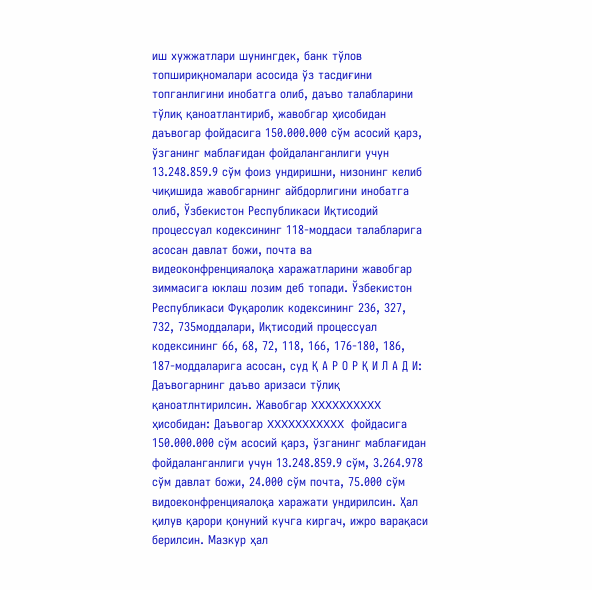иш хужжатлари шунингдек, банк тўлов топшириқномалари асосида ўз тасдиғини топганлигини инобатга олиб, даъво талабларини тўлиқ қаноатлантириб, жавобгар ҳисобидан даъвогар фойдасига 150.000.000 сўм асосий қарз, ўзганинг маблағидан фойдаланганлиги учун 13.248.859.9 сўм фоиз ундиришни, низонинг келиб чиқишида жавобгарнинг айбдорлигини инобатга олиб, Ўзбекистон Республикаси Иқтисодий процессуал кодексининг 118-моддаси талабларига асосан давлат божи, почта ва видеоконфренцияалоқа харажатларини жавобгар зиммасига юклаш лозим деб топади. Ўзбекистон Республикаси Фуқаролик кодексининг 236, 327, 732, 735моддалари, Иқтисодий процессуал кодексининг 66, 68, 72, 118, 166, 176-180, 186, 187-моддаларига асосан, суд Қ А Р О Р Қ И Л А Д И: Даъвогарнинг даъво аризаси тўлиқ қаноатлнтирилсин. Жавобгар XXXXXXXXXX ҳисобидан: Даъвогар XXXXXXXXXXX фойдасига 150.000.000 сўм асосий қарз, ўзганинг маблағидан фойдаланганлиги учун 13.248.859.9 сўм, 3.264.978 сўм давлат божи, 24.000 сўм почта, 75.000 сўм видоеконфренцияалоқа харажати ундирилсин. Ҳал қилув қарори қонуний кучга киргач, ижро варақаси берилсин. Мазкур ҳал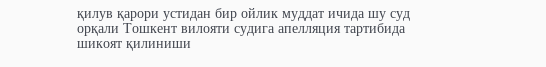қилув қарори устидан бир ойлик муддат ичида шу суд орқали Тошкент вилояти судига апелляция тартибида шикоят қилиниши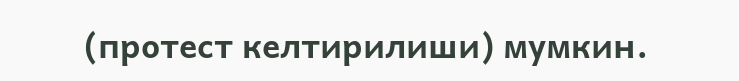(протест келтирилиши) мумкин.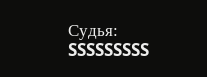Судья: SSSSSSSSS